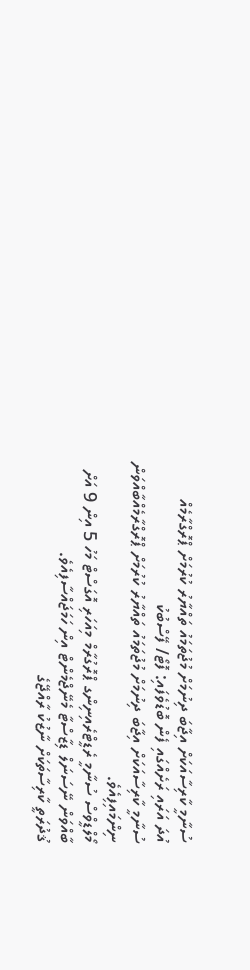ސުނާމީ ކާރިސާއަކަށް އިޖާބަ ދިނުމަށް މުޖުތަމައު ތައްޔާރު ކުރުމަށް ޕްރޮގްރާމެއް
އުދަ އަރައި ރަށެއްގައި ފެން ބޮޑުވެފައި: ފޮޓޯ/ ފޭސްބުކު
ސުނާމީ ކާރިސާއަކަށް އިޖާބަ ދިނުމަށް މުޖުތަމައު ތައްޔާރު ކުރުމަށް ޕްރޮގްރާމެއްބާއްވަން ނިންމައިފިއެވެ.
މޯލްޑީވްސް ސުނާމީ ރެޑީޓްރެއިނިންގ ޕްރޮގުރާމް މިއަހަރި އޮގަސްޓް މަހު 5 އިން 9 އަށް ބާއްވަން ނޭސަނަލް ޑިޒާސްޓާ މެނޭޖްމެންޓް އިން ހަމަޖައްސާފިއެވެ.
ޤުދުރަތީ ކާރިސާތަކަށް ނާޒުކު ރާއްޖޭގެ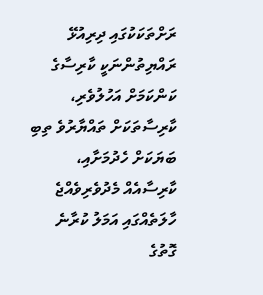ރަށްތަކަކުގައި ދިރިއުޅޭ ރައްޔިތުންނަކީ ކާރިސާގެ ކަންކަމަށް އަހުލުވެރި، ކާރިސާތަކަށް ތައްޔާރުވެ ތިބި ބަޔަކަށް ހެދުމަށާއި، ކާރިސާއެއް މެދުވެރިވެއްޖެ ހާލަތެއްގައި އަމަލު ކުރާނެ ގޮތުގެ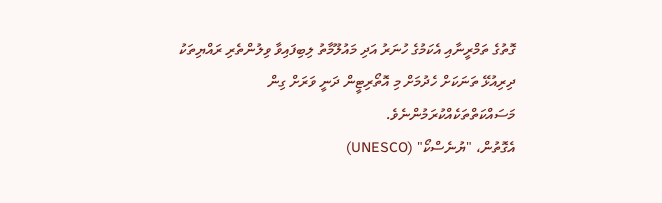ގޮތުގެ ތަމްރީނާއި އެކަމުގެ ހުނަރު އަދި މައުލޫމާތު ލިބިފައިވާ ވިލުންތެރި ރައްޔިތަކު ދިރިއުޅޭ ތަނަކަށް ހެދުމަށް މި އޮތޯރިޓީން ދަނީ ވަރަށް ގިން މަސައްކަތްތަކެއްކުރަމުންނެވެ.
އެގޮތުން، "ޔުނެސްކޯ" (UNESCO)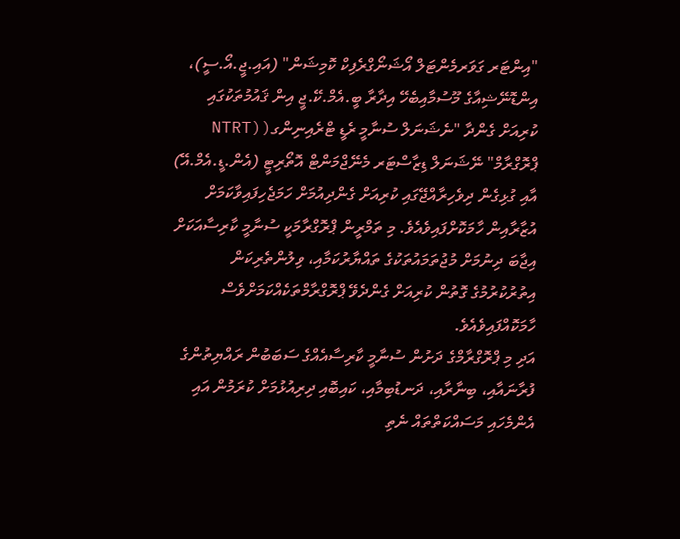"އިންޓަރ ގަވަރމެންޓަލް އޯޝަނޯގްރެފިކް ކޮމިޝަން" (އައި.ޖީ.އޯ.ސީ)، އިންޑޮނޭޝިއާގެ މޫސުމާއިބެހޭ އިދާރާ ބީ.އެމް.ކޭ.ޖީ އިން ޤައުމުތަކުގައި ކުރިއަށް ގެންދާ "ނެޝަނަލް ސުނާމީ ރެޑީ ޓްރެއިނިންގ((NTRT ޕްރޮގްރާމް" ނޭޝަނަލް ޑިޒާސްޓަރ މެނޭޖްމަންޓް އޮތޯރިޓީ (އެން.ޑީ.އެމް.އޭ) އާއި ގުޅިގެން ދިވެހިރާއްޖޭގައި ކުރިއަށް ގެންދިއުމަށް ހަމަޖެހިފައިވާކަމަށް އުޒާރާއިން ހާމަކޮށްފައިވެއެވެ. މި ތަމްރީން ޕްރޮގްރާމަކީ ސުނާމީ ކާރިސާއަކަށް އިޖާބަ ދިނުމަށް މުޖުތަމައުތަކުގެ ތައްޔާރުކަމާއި، ވިލުންތެރިކަން އިތުރުކުރުމުގެ ގޮތުން ކުރިއަށް ގެންދެވޭ ޕްރޮގްރާމްތަކެއްކަމަށްވެސް ހާމަކޮއްފައިވެއެވެ.
އަދި މި ޕްރޮގްރާމްގެ ދަށުން ސުނާމީ ކާރިސާއެއްގެ ސަބަބުން ރައްޔިތުންގެ ފުރާނައާއި، ބިނާރާއި، ދަނޑުބިމާއި، ކައިބޮއި ދިރިއުޅުމަށް ކުރަމުން އައި އެންމެހައި މަސައްކަތްތައް ނެތި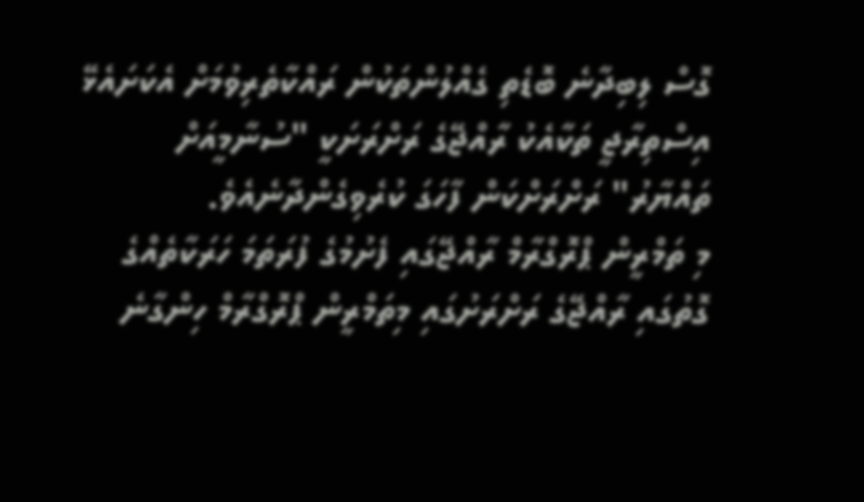ގޮސް ލިބިދާނެ ބޮޑެތި ގެއްލުންތަކުން ރައްކާތެރިވުމަށް އެކަށައެޅޭ އިސްތިރާޖީ ތަކާއެކު ރާއްޖޭގެ ރަށްރަށަކީ "ސުނާމީއަށް ތައްޔާރު" ރަށްރަށްކަން ފާހަގަ ކުރެވިގެންދާނެއެވެ.
މި ތަމްރީން ޕްރޮގްރާމް ރާއްޖޭގައި ފެށުމުގެ ފުރަތަމަ ހަރަކާތެއްގެ ގޮތުގައި ރާއްޖޭގެ ރަށްރަށުގައި މިތަމްރީން ޕްރޮގްރާމް ހިންގާނެ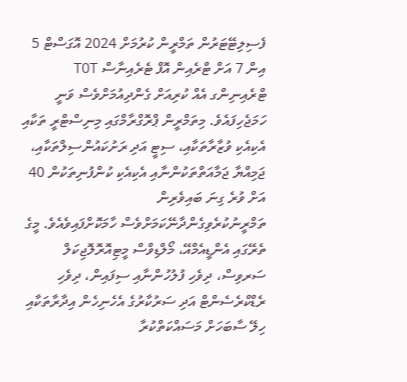ފެސިލިޓޭޓަރުން ތަމްރީން ކުރުމަށް 2024 އޮގަސްޓް 5 އިން 7 އަށް ޓްރެއިން އޮފް ޓެރެއިނާސް TOT ޓްރެއިނިންގ އެއް ކުރިއަށް ގެންދިއުމަށްވެސް ވަނީ ހަމަޖެހިފައެވެ. މިތަމްރީން ޕްރޮގްރާމްގައި މިނިސްޓްރީ ތަކާއި އެކިއެކި ވުޒާރާތަކާއި، ސިޓީ އަދި ރަށުކައުންސިލްތަކާއި، ޖަމިއްޔާ ޖަމާއަތްތަކުންނާއި އެކިއެކި ކުންފުނިތަކުން 40 އަށް ވުރެ ގިނަ ބައިވެރިން ތަމްރީނުކުރެވިގެންދާނޭކަމަށްވެސް ހާމަކޮށްފައިވެއެވެ. މީގެ ތެރޭގައި އެންޑީއެމްއޭ، މޯލްޑިވްސް މީޓިއޮރޮލޮޖިކަލް ސަރވިސް، ދިވެހި ފުލުހުންނާއި ސިފައިން، ދިވެހި ރެޑްކްރެސެންޓް އަދި ސަރުކާރުގެ އެހެނިހެން އިދާރާތަކާއި ހިލޭ ސާބަހަށް މަސައްކަތްކުރާ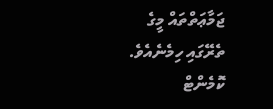ޖަމާޢަތްތައް މީގެ ތެރޭގައި ހިމެނެއެވެ.
ކޮމެންޓް